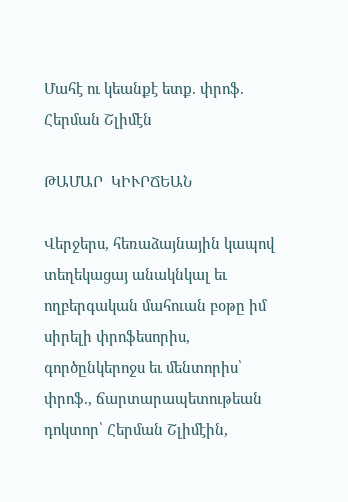Մահէ ու կեանքէ ետք. փրոֆ. Հերման Շլիմէն

ԹԱՄԱՐ  ԿԻՒՐՃԵԱՆ

Վերջերս, հեռաձայնային կապով տեղեկացայ անակնկալ եւ ողբերգական մահուան բօթը իմ սիրելի փրոֆեսորիս, գործընկերոջս եւ մենտորիս՝ փրոֆ., ճարտարապետութեան դոկտոր՝ Հերման Շլիմէին,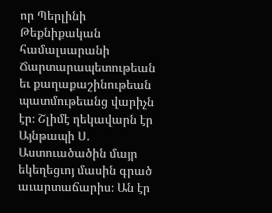որ Պերլինի Թեքնիքական համալսարանի Ճարտարապետութեան եւ քաղաքաշինութեան պատմութեանց վարիչն էր։ Շլիմէ ղեկավարն էր Այնթապի Ս. Աստուածածին մայր եկեղեցւոյ մասին գրած աւարտաճարիս։ Ան էր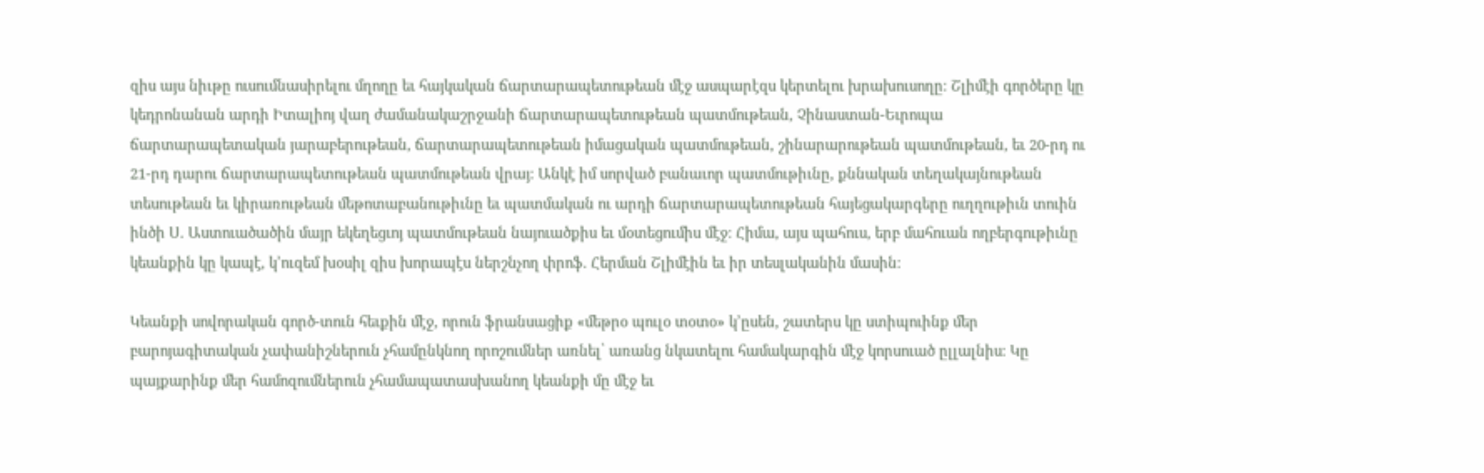զիս այս նիւթը ուսումնասիրելու մղողը եւ հայկական ճարտարապետութեան մէջ ասպարէզս կերտելու խրախուսողը։ Շլիմէի գործերը կը կեդրոնանան արդի Իտալիոյ վաղ ժամանակաշրջանի ճարտարապետութեան պատմութեան, Չինաստան-Եւրոպա ճարտարապետական յարաբերութեան, ճարտարապետութեան իմացական պատմութեան, շինարարութեան պատմութեան, եւ 20-րդ ու 21-րդ դարու ճարտարապետութեան պատմութեան վրայ։ Անկէ իմ սորված բանաւոր պատմութիւնը, քննական տեղակայնութեան տեսութեան եւ կիրառութեան մեթոտաբանութիւնը եւ պատմական ու արդի ճարտարապետութեան հայեցակարգերը ուղղութիւն տուին ինծի Ս. Աստուածածին մայր եկեղեցւոյ պատմութեան նայուածքիս եւ մօտեցումիս մէջ։ Հիմա, այս պահուս, երբ մահուան ողբերգութիւնը կեանքին կը կապէ, կ՚ուզեմ խօսիլ զիս խորապէս ներշնչող փրոֆ. Հերման Շլիմէին եւ իր տեսլականին մասին։

Կեանքի սովորական գործ-տուն հեւքին մէջ, որուն ֆրանսացիք «մեթրօ պուլօ տօտօ» կ՚ըսեն, շատերս կը ստիպուինք մեր բարոյագիտական չափանիշներուն չհամընկնող որոշումներ առնել՝ առանց նկատելու համակարգին մէջ կորսուած ըլլալնիս։ Կը պայքարինք մեր համոզումներուն չհամապատասխանող կեանքի մը մէջ եւ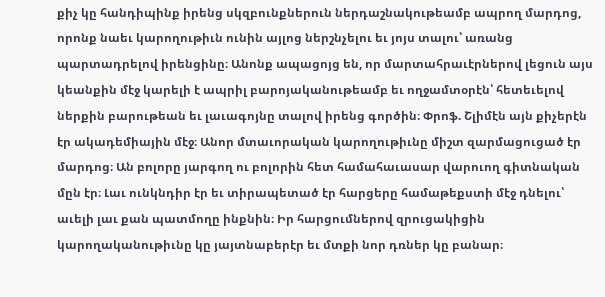քիչ կը հանդիպինք իրենց սկզբունքներուն ներդաշնակութեամբ ապրող մարդոց, որոնք նաեւ կարողութիւն ունին այլոց ներշնչելու եւ յոյս տալու՝ առանց պարտադրելով իրենցինը։ Անոնք ապացոյց են, որ մարտահրաւէրներով լեցուն այս կեանքին մէջ կարելի է ապրիլ բարոյականութեամբ եւ ողջամտօրէն՝ հետեւելով ներքին բարութեան եւ լաւագոյնը տալով իրենց գործին։ Փրոֆ. Շլիմէն այն քիչերէն էր ակադեմիային մէջ։ Անոր մտաւորական կարողութիւնը միշտ զարմացուցած էր մարդոց։ Ան բոլորը յարգող ու բոլորին հետ համահաւասար վարուող գիտնական մըն էր։ Լաւ ունկնդիր էր եւ տիրապետած էր հարցերը համաթեքստի մէջ դնելու՝ աւելի լաւ քան պատմողը ինքնին։ Իր հարցումներով զրուցակիցին կարողականութիւնը կը յայտնաբերէր եւ մտքի նոր դռներ կը բանար։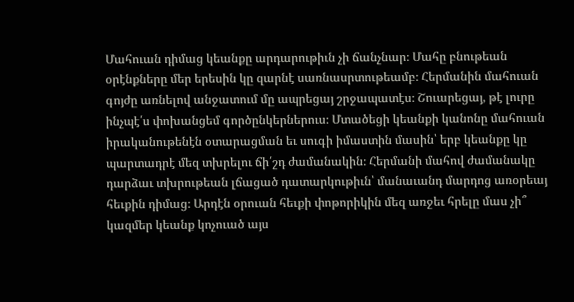Մահուան դիմաց կեանքը արդարութիւն չի ճանչնար։ Մահը բնութեան օրէնքները մեր երեսին կը զարնէ սառնասրտութեամբ։ Հերմանին մահուան գոյժը առնելով անջատում մը ապրեցայ շրջապատէս։ Շուարեցայ, թէ լուրը ինչպէ՛ս փոխանցեմ գործընկերներուս։ Մտածեցի կեանքի կանոնը մահուան իրականութենէն օտարացման եւ սուգի իմաստին մասին՝ երբ կեանքը կը պարտադրէ մեզ տխրելու ճի՛շդ ժամանակին։ Հերմանի մահով ժամանակը դարձաւ տխրութեան լճացած դատարկութիւն՝ մանաւանդ մարդոց առօրեայ հեւքին դիմաց։ Արդէն օրուան հեւքի փոթորիկին մեզ առջեւ հրելը մաս չի՞ կազմեր կեանք կոչուած այս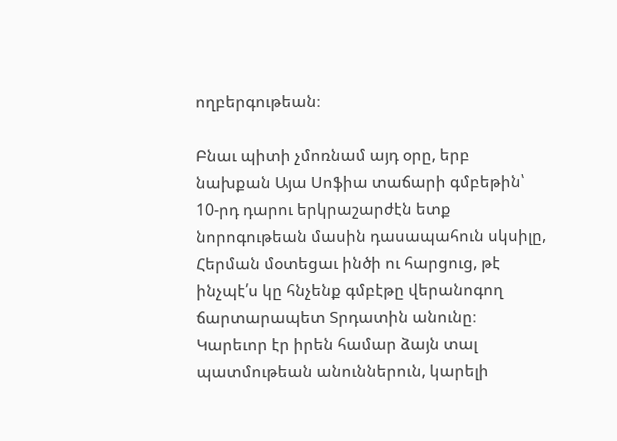ողբերգութեան։

Բնաւ պիտի չմոռնամ այդ օրը, երբ նախքան Այա Սոֆիա տաճարի գմբեթին՝ 10-րդ դարու երկրաշարժէն ետք նորոգութեան մասին դասապահուն սկսիլը, Հերման մօտեցաւ ինծի ու հարցուց, թէ ինչպէ՛ս կը հնչենք գմբէթը վերանոգող ճարտարապետ Տրդատին անունը։ Կարեւոր էր իրեն համար ձայն տալ պատմութեան անուններուն, կարելի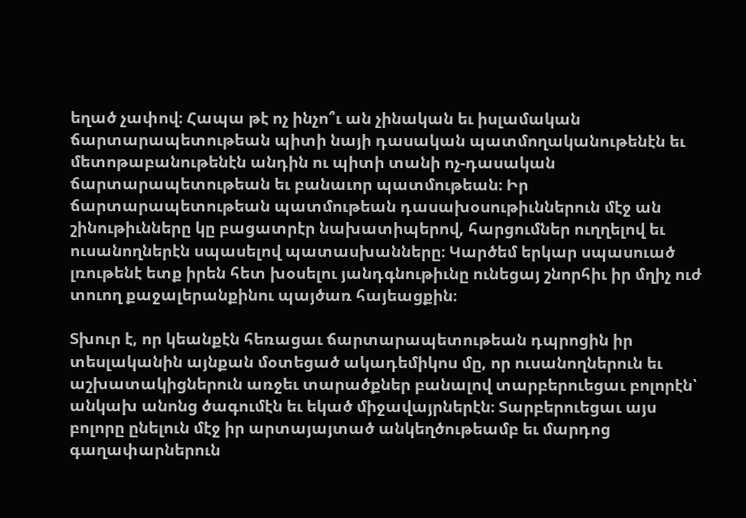եղած չափով։ Հապա թէ ոչ ինչո՞ւ ան չինական եւ իսլամական ճարտարապետութեան պիտի նայի դասական պատմողականութենէն եւ մետոթաբանութենէն անդին ու պիտի տանի ոչ-դասական ճարտարապետութեան եւ բանաւոր պատմութեան։ Իր ճարտարապետութեան պատմութեան դասախօսութիւններուն մէջ ան շինութիւնները կը բացատրէր նախատիպերով, հարցումներ ուղղելով եւ ուսանողներէն սպասելով պատասխանները։ Կարծեմ երկար սպասուած լռութենէ ետք իրեն հետ խօսելու յանդգնութիւնը ունեցայ շնորհիւ իր մղիչ ուժ տուող քաջալերանքինու պայծառ հայեացքին։

Տխուր է, որ կեանքէն հեռացաւ ճարտարապետութեան դպրոցին իր տեսլականին այնքան մօտեցած ակադեմիկոս մը, որ ուսանողներուն եւ աշխատակիցներուն առջեւ տարածքներ բանալով տարբերուեցաւ բոլորէն՝ անկախ անոնց ծագումէն եւ եկած միջավայրներէն։ Տարբերուեցաւ այս բոլորը ընելուն մէջ իր արտայայտած անկեղծութեամբ եւ մարդոց գաղափարներուն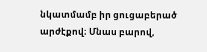նկատմամբ իր ցուցաբերած արժէքով։ Մնաս բարով,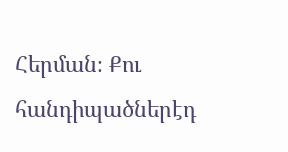Հերման։ Քու հանդիպածներէդ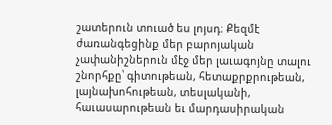շատերուն տուած ես լոյսդ։ Քեզմէ ժառանգեցինք մեր բարոյական չափանիշներուն մէջ մեր լաւագոյնը տալու շնորհքը՝ գիտութեան, հետաքրքրութեան, լայնախոհութեան, տեսլականի, հաւասարութեան եւ մարդասիրական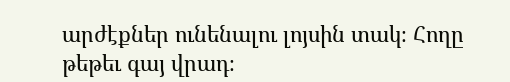արժէքներ ունենալու լոյսին տակ։ Հողը թեթեւ գայ վրադ։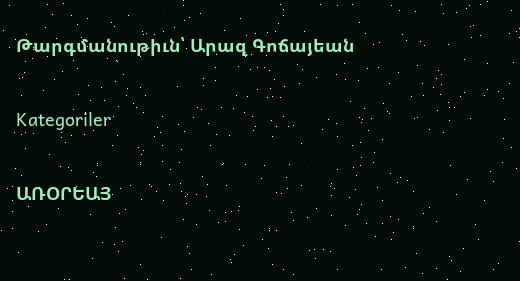Թարգմանութիւն՝ Արազ Գոճայեան

Kategoriler

ԱՌՕՐԵԱՅ